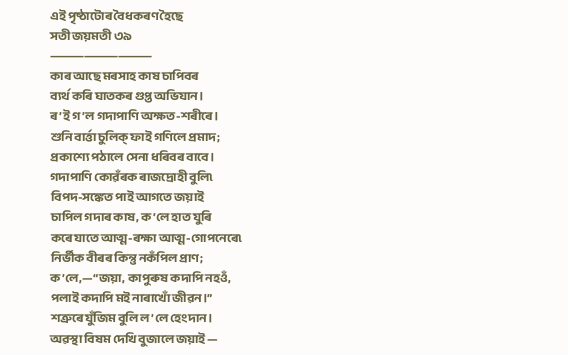এই পৃষ্ঠাটোৰ বৈধকৰণ হৈছে
সতী জয়মতী ৩৯
⸻⸻⸻
কাৰ আছে মৰসাহ কাষ চাপিবৰ
ব্যৰ্থ কৰি ঘাতকৰ গুপ্ত অভিযান।
ৰ’ই গ’ল গদাপাণি অক্ষত-শৰীৰে।
শুনি বাৰ্ত্তা চুলিক্ ফাই গণিলে প্ৰমাদ;
প্ৰকাশ্যে পঠালে সেনা ধৰিবৰ বাবে।
গদাপাণি কোৱঁৰক ৰাজদ্ৰোহী বুলি৷
বিপদ-সঙ্কেত পাই আগতে জয়াই
চাপিল গদাৰ কাষ, ক’লে হাত যুৰি
কৰে যাতে আত্ম-ৰক্ষা আত্ম-গোপনেৰে৷
নিৰ্ভীক বীৰৰ কিন্তু নকঁপিল প্ৰাণ;
ক’লে,—“জয়া, কাপুৰুষ কদাপি নহওঁ,
পলাই কদাপি মই নাৰাখোঁ জীৱন।”
শত্ৰুৰে যুঁজিম বুলি ল’লে হেংদান।
অৱস্থা বিষম দেখি বুজালে জয়াই —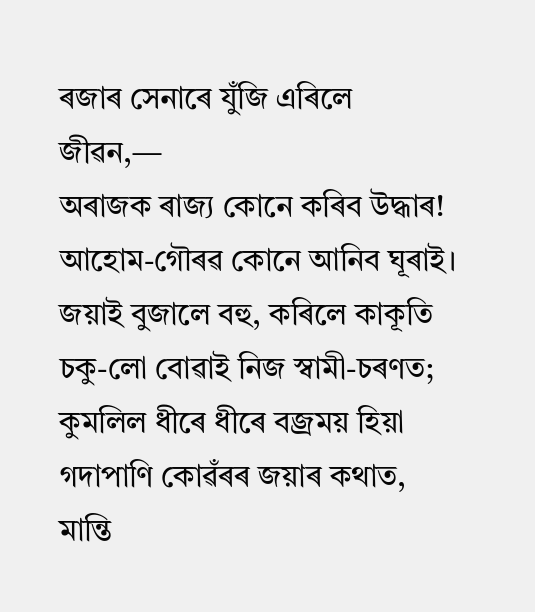ৰজাৰ সেনাৰে যুঁজি এৰিলে জীৱন,—
অৰাজক ৰাজ্য কোনে কৰিব উদ্ধাৰ!
আহোম-গৌৰৱ কোনে আনিব ঘূৰাই।
জয়াই বুজালে বহু, কৰিলে কাকূতি
চকু-লো বোৱাই নিজ স্বামী-চৰণত;
কুমলিল ধীৰে ধীৰে বজ্ৰময় হিয়া
গদাপাণি কোৱঁৰৰ জয়াৰ কথাত,
মান্তি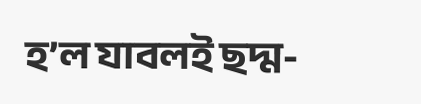হ’ল যাবলই ছদ্ম-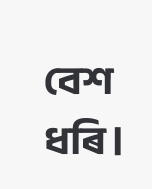বেশ ধৰি।